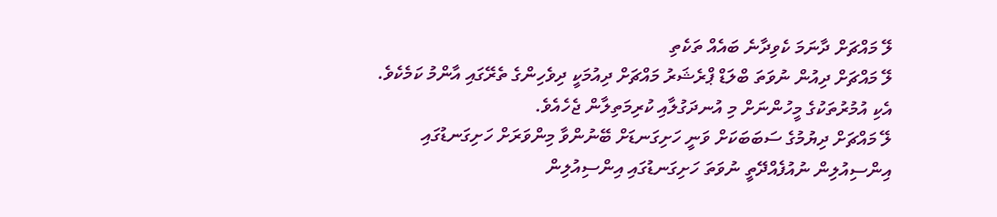ލޭ މައްޗަށް ދާނަމަ ކެވިދާނެ ބައެއް ތަކެތި
ލޭ މައްޗަށް ދިއުން ނުވަތަ ބްލަޑް ޕްރެޝަރު މައްޗަށް ދިއުމަކީ ދިވެހިންގެ ތެރޭގައި އާންމު ކަމެކެވެ. އެކި އުމުރުތަކުގެ މީހުންނަށް މި އުނދަގުލާއި ކުރިމަތިލާން ޖެހެއެވެ.
ލޭ މައްޗަށް ދިޔުމުގެ ސަބަބަކަށް ވަނީ ހަށިގަނޑަށް ބޭނުންވާ މިންވަރަށް ހަށިގަނޑުގައި އިންސިއުލިން ނުއުފެއްދޭތީ ނުވަތަ ހަށިގަނޑުގައި އިންސިއުލިން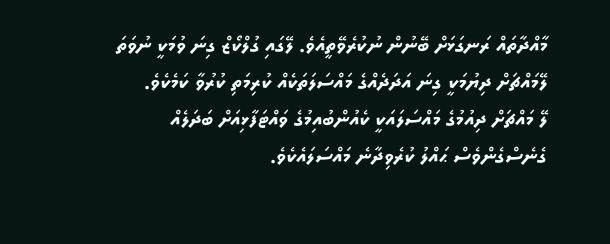މާއްދާތައް ރަނގަޅަށް ބޭނުން ނުކުރެވޭތީއެވެ. ލޭގައި ގުލްކޯޒް ގިނަ ވުމަކީ ނުވަތަ ލޭމައްޗަށް ދިޔުމަކީ ގިނަ އަދަދެއްގެ މައްސަލަތަކެއް ކުރިމަތި ކުރުވާ ކަމެކެވެ.
ލޭ މައްޗަށް ދިއުމުގެ މައްސަލައަކީ ކެއުންބުއިމުގެ ވައްޓަފާޅިއަށް ބަދަލެއް ގެނެސްގެންވެސް ޙައްލު ކުރެވިދާނެ މައްސަލައެކެވެ.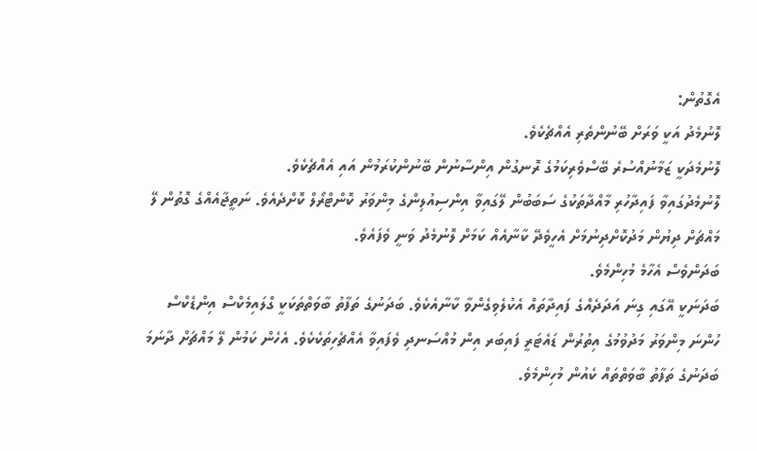އެގޮތުން:
ލޮނުމެދު އަކީ ވަރަށް ބޭނުންތެރި އެއްޗެކެވެ.
ލޮނުމެދަކީ ޒަމާނުއްސުރެ ބޭސްވެރިކަމުގެ ރޮނގުން އިންސާނުން ބޭނުންކުރަމުން އައި އެއްޗެކެވެ.
ލޮނުމެދުގައިވާ ފައިދާހުރި މާއްދާތަކުގެ ސަބަބުން ލޭގައިވާ އިންސިއުލިންގެ މިންވަރު ކޮންޓްރޯލް ކޮށްދެއެވެ. ނަތީޖާއެއްގެ ގޮތުން ލޭ މައްޗަށް ދިޔުން މަދުކޮށްދިނުމަށް އެހީވެދޭ ކާނާއެއް ކަމަށް ލޮނުމެދު ވަނީ ވެފައެވެ.
ބަދަންވެސް އެހާމެ މުހިންމެވެ.
ބަދަނަކީ އޭގައި ގިނަ އަދަދެއްގެ ފައިދާތައް އެކުލެވިގެންވާ ކާނާއެކެވެ. ބަދަނުގެ ތަފާތު ބާވަތްތަކަކީ ގްލައިމެކްސް އިންޑެކްސް ހުންނަ މިންވަރު މަދުވުމުގެ އިތުރުން ޑައެޓަރީ ފައިބަރ އިން މުއްސަނދި ވެފައިވާ އެއްޗެހިތަކެކެވެ. އެހެން ކަމުން ލޭ މައްޗަށް ދާނަމަ ބަދަނުގެ ތަފާތު ބާވަތްތައް ކެއުން މުހިންމެވެ.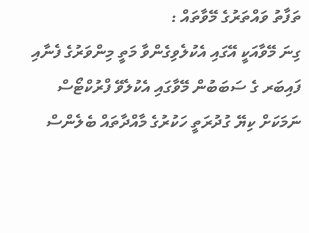ތަފާތު ވައްތަރުގެ މޭވާތައް :
ގިނަ މޭވާއަކީ އޭގައި އެކުލެވިގެންވާ މަތީ މިންވަރުގެ ފެނާއި ފައިބަރ ގެ ސަބަބުން މޭވާގައި އެކުލެވޭ ފްރުކްޓޯސް ނަމަކަށް ކިޔޭ ގުދުރަތީ ހަކުރުގެ މާއްދާތައް ބެލެންސް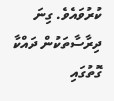ކުރުވައެވެ. ގިނަ ދިރާސާތަކުން ދައްކާ ގޮތުގައި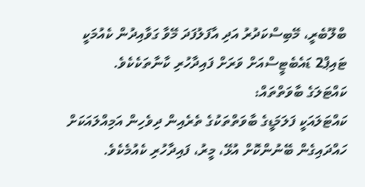ބްލޫބެރީ، މޭބިސްކަދުރު އަދި އާފަލުފަދަ މޭވާ ގަވާއިދުން ކެއުމަކީ ޓައިޕް2 ޑައެބެޓީސްއަށް ވަރަށް ފައިދާހުރި ކާނާތަކެކެވެ.
ކައްޓަލަގެ ބާވަތްތައް:
ކައްޓަލައަކީ ފަލަމަޑީގެ ބާވަތްތަކުގެ ތެރެއިން ދިވެހިން އަމިއްލައަކަށް ހައްދައިގެން ބޭނުންކޮށް އުޅޭ، މީރު، ފައިދާހުރި ކެއުމެކެވެ.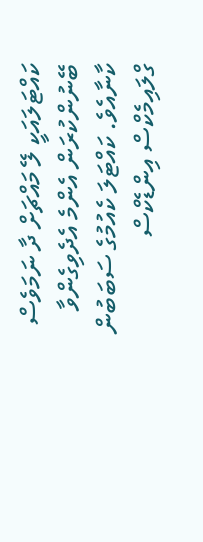ކައްޓަލައަކީ ލޭ މައްޗަށް ދާ ނަމަވެސް ބޭނުންކުރަން އެންމެ އެދެވިގެންވާ ކާނާއެވެ. ކައްޓަލަ ކެއުމުގެ ސަބަބުން ގްލައިމެކްސް އިންޑެކްސް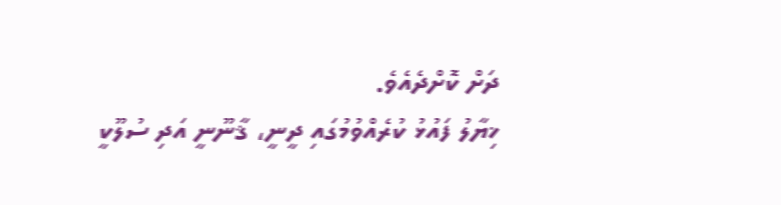ދަށް ކޮށްދެއެވެ.
ޚިޔާލު ފައުޅު ކުރެއްވުމުގައި ދީނީ، ޤާނޫނީ އަދި ސުލޫކީ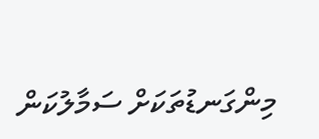މިންގަނޑުތަކަށް ސަމާލުކަން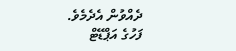ދެއްވުން އެދެމެވެ.
ފަހުގެ އަޕްޑޭޓް